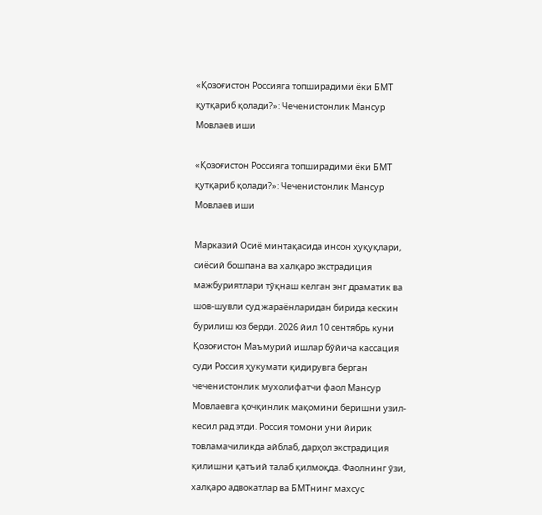«Қозоғистон Россияга топширадими ёки БМТ қутқариб қолади?»: Чеченистонлик Мансур Мовлаев иши

«Қозоғистон Россияга топширадими ёки БМТ қутқариб қолади?»: Чеченистонлик Мансур Мовлаев иши

Марказий Осиё минтақасида инсон ҳуқуқлари, сиёсий бошпана ва халқаро экстрадиция мажбуриятлари тўқнаш келган энг драматик ва шов-шувли суд жараёнларидан бирида кескин бурилиш юз берди. 2026 йил 10 сентябрь куни Қозоғистон Маъмурий ишлар бўйича кассация суди Россия ҳукумати қидирувга берган чеченистонлик мухолифатчи фаол Мансур Мовлаевга қочқинлик мақомини беришни узил-кесил рад этди. Россия томони уни йирик товламачиликда айблаб, дарҳол экстрадиция қилишни қатъий талаб қилмоқда. Фаолнинг ўзи, халқаро адвокатлар ва БМТнинг махсус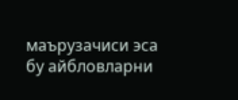маърузачиси эса бу айбловларни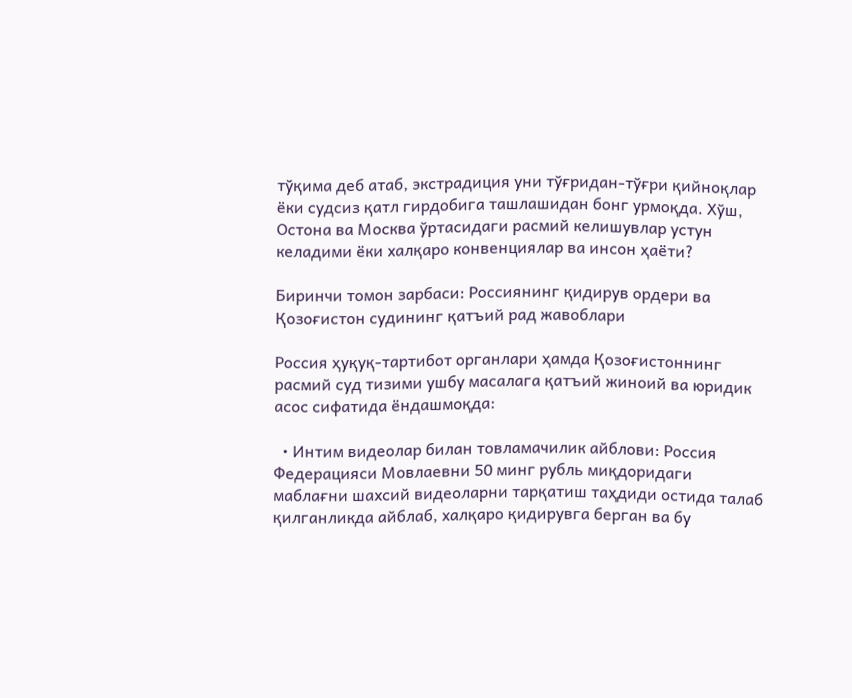тўқима деб атаб, экстрадиция уни тўғридан-тўғри қийноқлар ёки судсиз қатл гирдобига ташлашидан бонг урмоқда. Хўш, Остона ва Москва ўртасидаги расмий келишувлар устун келадими ёки халқаро конвенциялар ва инсон ҳаёти?

Биринчи томон зарбаси: Россиянинг қидирув ордери ва Қозоғистон судининг қатъий рад жавоблари

Россия ҳуқуқ-тартибот органлари ҳамда Қозоғистоннинг расмий суд тизими ушбу масалага қатъий жиноий ва юридик асос сифатида ёндашмоқда:

  • Интим видеолар билан товламачилик айблови: Россия Федерацияси Мовлаевни 50 минг рубль миқдоридаги маблағни шахсий видеоларни тарқатиш таҳдиди остида талаб қилганликда айблаб, халқаро қидирувга берган ва бу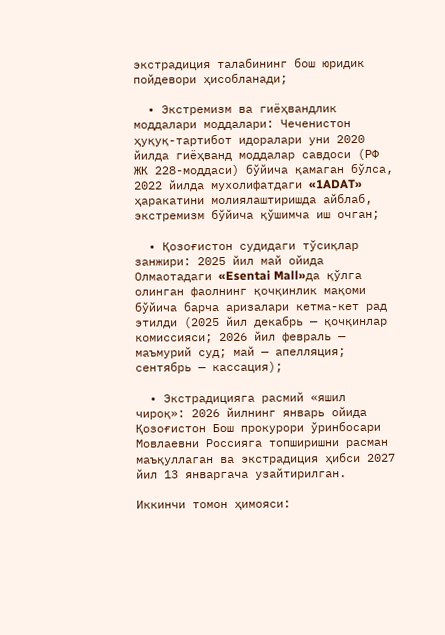экстрадиция талабининг бош юридик пойдевори ҳисобланади;

  • Экстремизм ва гиёҳвандлик моддалари моддалари: Чеченистон ҳуқуқ-тартибот идоралари уни 2020 йилда гиёҳванд моддалар савдоси (РФ ЖК 228-моддаси) бўйича қамаган бўлса, 2022 йилда мухолифатдаги «1ADAT» ҳаракатини молиялаштиришда айблаб, экстремизм бўйича қўшимча иш очган;

  • Қозоғистон судидаги тўсиқлар занжири: 2025 йил май ойида Олмаотадаги «Esentai Mall»да қўлга олинган фаолнинг қочқинлик мақоми бўйича барча аризалари кетма-кет рад этилди (2025 йил декабрь — қочқинлар комиссияси; 2026 йил февраль — маъмурий суд; май — апелляция; сентябрь — кассация);

  • Экстрадицияга расмий «яшил чироқ»: 2026 йилнинг январь ойида Қозоғистон Бош прокурори ўринбосари Мовлаевни Россияга топширишни расман маъқуллаган ва экстрадиция ҳибси 2027 йил 13 январгача узайтирилган.

Иккинчи томон ҳимояси: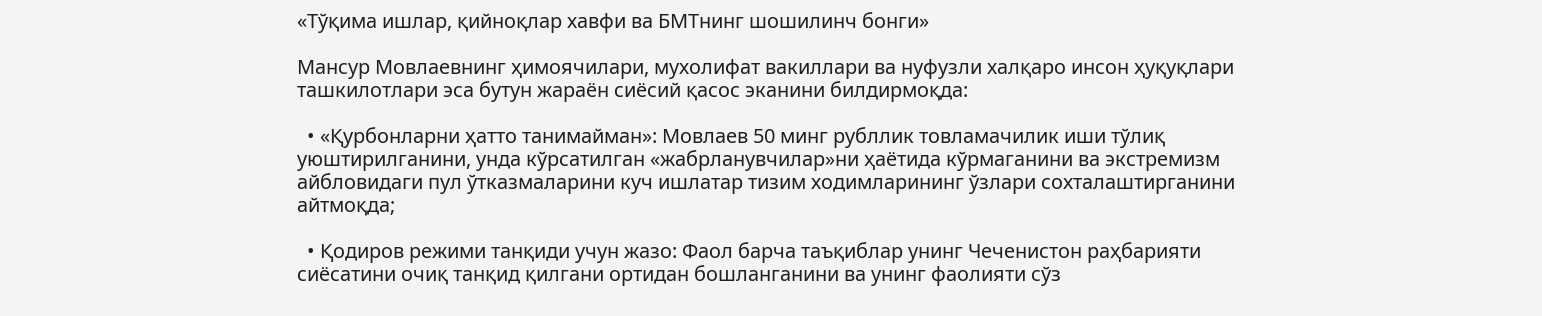«Тўқима ишлар, қийноқлар хавфи ва БМТнинг шошилинч бонги»

Мансур Мовлаевнинг ҳимоячилари, мухолифат вакиллари ва нуфузли халқаро инсон ҳуқуқлари ташкилотлари эса бутун жараён сиёсий қасос эканини билдирмоқда:

  • «Қурбонларни ҳатто танимайман»: Мовлаев 50 минг рубллик товламачилик иши тўлиқ уюштирилганини, унда кўрсатилган «жабрланувчилар»ни ҳаётида кўрмаганини ва экстремизм айбловидаги пул ўтказмаларини куч ишлатар тизим ходимларининг ўзлари сохталаштирганини айтмоқда;

  • Қодиров режими танқиди учун жазо: Фаол барча таъқиблар унинг Чеченистон раҳбарияти сиёсатини очиқ танқид қилгани ортидан бошланганини ва унинг фаолияти сўз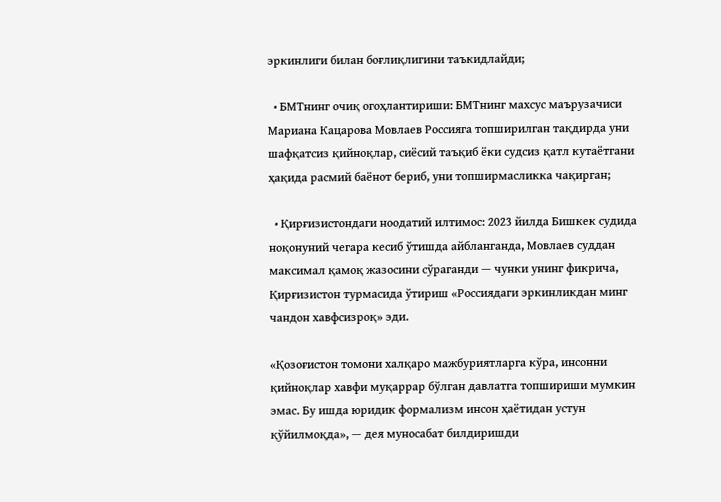эркинлиги билан боғлиқлигини таъкидлайди;

  • БМТнинг очиқ огоҳлантириши: БМТнинг махсус маърузачиси Мариана Кацарова Мовлаев Россияга топширилган тақдирда уни шафқатсиз қийноқлар, сиёсий таъқиб ёки судсиз қатл кутаётгани ҳақида расмий баёнот бериб, уни топширмасликка чақирган;

  • Қирғизистондаги ноодатий илтимос: 2023 йилда Бишкек судида ноқонуний чегара кесиб ўтишда айбланганда, Мовлаев суддан максимал қамоқ жазосини сўраганди — чунки унинг фикрича, Қирғизистон турмасида ўтириш «Россиядаги эркинликдан минг чандон хавфсизроқ» эди.

«Қозоғистон томони халқаро мажбуриятларга кўра, инсонни қийноқлар хавфи муқаррар бўлган давлатга топшириши мумкин эмас. Бу ишда юридик формализм инсон ҳаётидан устун қўйилмоқда», — дея муносабат билдиришди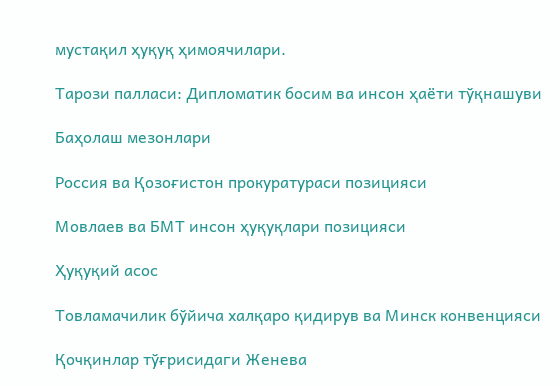мустақил ҳуқуқ ҳимоячилари.

Тарози палласи: Дипломатик босим ва инсон ҳаёти тўқнашуви

Баҳолаш мезонлари

Россия ва Қозоғистон прокуратураси позицияси

Мовлаев ва БМТ инсон ҳуқуқлари позицияси

Ҳуқуқий асос

Товламачилик бўйича халқаро қидирув ва Минск конвенцияси

Қочқинлар тўғрисидаги Женева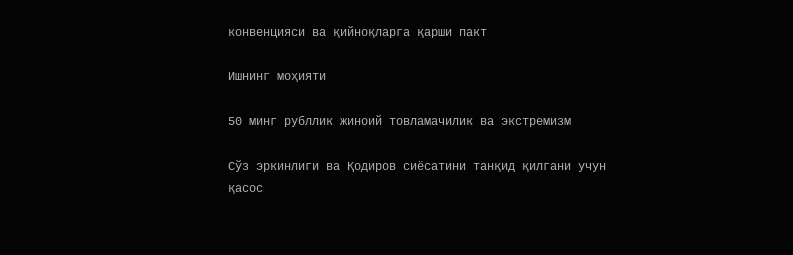конвенцияси ва қийноқларга қарши пакт

Ишнинг моҳияти

50 минг рубллик жиноий товламачилик ва экстремизм

Сўз эркинлиги ва Қодиров сиёсатини танқид қилгани учун қасос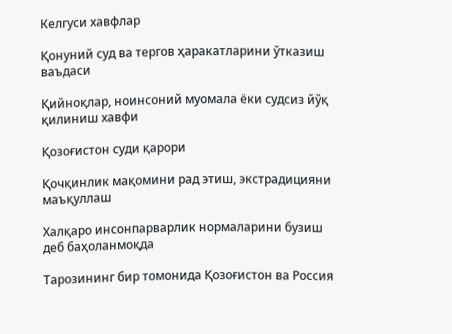Келгуси хавфлар

Қонуний суд ва тергов ҳаракатларини ўтказиш ваъдаси

Қийноқлар, ноинсоний муомала ёки судсиз йўқ қилиниш хавфи

Қозоғистон суди қарори

Қочқинлик мақомини рад этиш, экстрадицияни маъқуллаш

Халқаро инсонпарварлик нормаларини бузиш деб баҳоланмоқда

Тарозининг бир томонида Қозоғистон ва Россия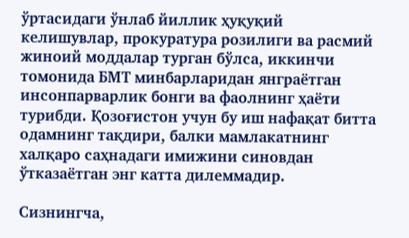ўртасидаги ўнлаб йиллик ҳуқуқий келишувлар, прокуратура розилиги ва расмий жиноий моддалар турган бўлса, иккинчи томонида БМТ минбарларидан янграётган инсонпарварлик бонги ва фаолнинг ҳаёти турибди. Қозоғистон учун бу иш нафақат битта одамнинг тақдири, балки мамлакатнинг халқаро саҳнадаги имижини синовдан ўтказаётган энг катта дилеммадир.

Сизнингча,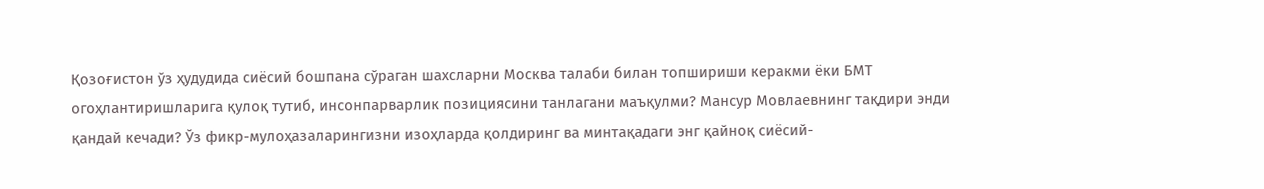Қозоғистон ўз ҳудудида сиёсий бошпана сўраган шахсларни Москва талаби билан топшириши керакми ёки БМТ огоҳлантиришларига қулоқ тутиб, инсонпарварлик позициясини танлагани маъқулми? Мансур Мовлаевнинг тақдири энди қандай кечади? Ўз фикр-мулоҳазаларингизни изоҳларда қолдиринг ва минтақадаги энг қайноқ сиёсий-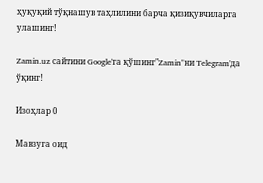ҳуқуқий тўқнашув таҳлилини барча қизиқувчиларга улашинг!

Zamin.uz сайтини Google'га қўшинг"Zamin"ни Telegram'да ўқинг!

Изоҳлар 0

Мавзуга оид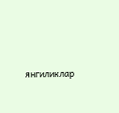янгиликлар